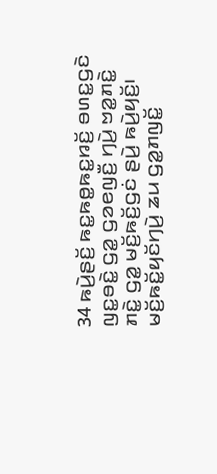34 ꤒꤣꤧ꤬ꤔꤢꤩ꤬ ꤒꤢ꤭ꤒꤥ꤭ꤒꤢ꤭ꤙꤢꤩ꤬ ꤋꤛꤢ꤭ꤞꤢꤧ ꤜꤢ꤭ꤋꤢꤧ꤭ ꤞꤤ꤭ ꤞꤤꤕꤜꤢꤪ꤬ ꤚꤣꤧ꤬ ꤠꤤ꤭ꤊꤢꤧ꤭ ꤊꤢꤧ꤭ ꤞꤤ꤭ ꤗꤢꤩ꤬ꤒꤢꤩ꤬ꤞꤢꤦ ꤔꤣꤧ꤬ ꤒꤣꤧ꤬ꤟꤢꤩ꤬꤯ ꤗꤢꤩ꤬ꤒꤢꤩ꤭ꤟꤢꤩꤚꤣꤧ꤬ ꤘꤣ ꤞꤤ꤭ꤊꤜꤢꤩ꤭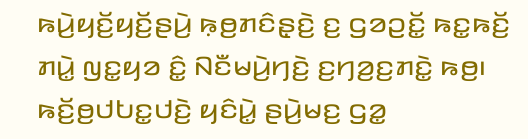ꤒꤣꤧ꤬ꤟꤢꤩ꤬ꤟꤢꤩ꤬ꤔꤣꤧ꤬ ꤒ꤫ꤥ꤬ꤊꤢꤨꤔ꤫ꤢꤧ꤬ ꤢ꤬ ꤞꤤꤑꤢꤩ꤭ ꤒꤢ꤭ꤒꤢꤩ꤬ ꤊꤣꤧ꤭ ꤜꤢ꤭ꤟꤤ ꤢꤨ꤭ ꤡꤢꤪꤗꤣꤧ꤬ꤚꤢꤧ꤬ ꤢ꤬ꤚꤤ꤬ꤢ꤬ꤊꤢꤧ꤭ ꤒꤥ꤬꤯ ꤒꤢꤩ꤬ꤥ꤬ꤓꤝꤢ꤭ꤓꤢꤧ꤬ ꤟꤢꤨꤣꤧ꤭ ꤔꤣꤧ꤬ꤗꤢ꤬ ꤞꤤ꤭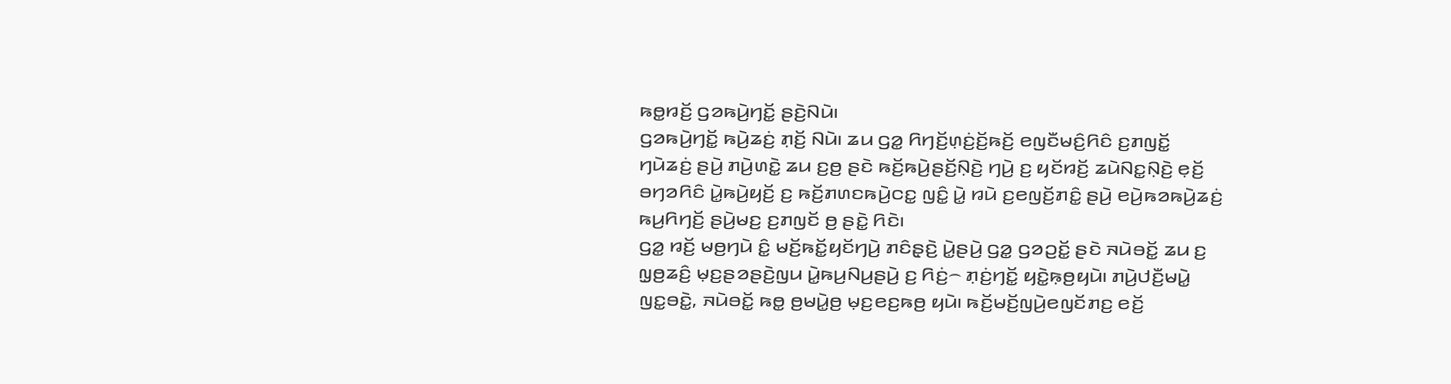ꤒꤥ꤭ꤙꤢꤩ꤬ ꤞꤤꤒꤣꤧ꤬ꤚꤢꤩ꤭ ꤔꤢꤧ꤬ꤡꤣꤧ꤯
ꤞꤤꤒꤣꤧ꤬ꤚꤢꤩ꤭ ꤒꤣꤧ꤬ꤘꤢꤦ꤬ ꤊ꤫ꤢꤩ꤬ ꤡꤣꤧ꤯ ꤘꤣ ꤞꤤ꤭ ꤖꤚꤢꤩ꤬ꤛ꤫ꤢꤦ꤬ꤢꤩ꤬ꤒꤢꤩ꤬ ꤕꤜꤢꤪꤗꤢꤨ꤬ꤖꤢꤨ ꤢ꤬ꤊꤜꤢꤩ꤭ ꤚꤣꤧꤘꤢꤦ꤬ ꤔꤣꤧ꤬ ꤊꤣꤧ꤬ꤛꤢꤧ꤭ ꤘꤣ ꤢ꤬ꤥ꤬ ꤔꤢꤧ ꤒꤢꤩ꤬ꤒꤣꤧ꤬ꤔꤢꤩ꤬ꤡ꤫ꤢꤧ꤬ ꤚꤣꤧ꤬ ꤢ꤬ ꤟꤢꤩꤙꤢꤩ꤬ ꤘꤣꤧꤡꤢ꤭ꤡ꤫ꤢꤧ꤬ ꤕ꤫ꤢꤩ꤬ ꤋꤚꤤꤖꤢꤨ ꤣꤧ꤭ꤒꤣꤧ꤬ꤟꤢꤩ꤬ ꤢ꤬ ꤒꤢꤩ꤬ꤊꤛꤢꤒꤣꤧ꤬ꤍꤢ꤭ ꤜꤢꤨ꤭ ꤣꤧ꤭ ꤙꤣꤧ ꤢ꤬ꤕꤜꤢꤩ꤬ꤊꤢꤨ꤭ ꤔꤣꤧ꤬ ꤕꤣꤧ꤬ꤒꤤꤒꤣꤧ꤬ꤘꤢꤦ꤬ ꤒꤣ꤬ꤖꤚꤢꤩ꤬ ꤔꤣꤧ꤬ꤗꤢ꤬ ꤢ꤬ꤊꤜꤢꤩ ꤥ꤬ ꤔꤢꤧ꤭ ꤖꤢꤧ꤯
ꤞꤤ꤭ ꤙꤢꤩ꤬ ꤗꤥ꤬ꤚꤣꤧ ꤢꤨ꤭ ꤗꤢꤩ꤬ꤒꤢꤩ꤭ꤟꤢꤩꤚꤣꤧ꤬ ꤊꤢꤨꤔ꤫ꤢꤧ꤬ ꤣꤧ꤭ꤔꤣꤧ꤬ ꤞꤤ꤭ ꤞꤤꤑꤢꤩ꤭ ꤔꤢꤧ ꤏꤣꤧꤋꤢꤩ꤭ ꤘꤣ ꤢ꤬ ꤜ꤫ꤥ꤬ꤘꤢꤨ꤬ ꤗ꤫ꤢ꤬ꤔꤤꤔꤢꤧ꤬ꤜꤣ ꤣꤧ꤭ꤒꤣ꤬ꤡꤣ꤬ꤔꤣꤧ꤬ ꤢ꤬ ꤖꤢꤦ꤬꤮ ꤊ꤫ꤢꤦ꤬ꤚꤢꤩ꤭ ꤟꤢꤧ꤭ꤒ꤫ꤥ꤬ꤟꤣꤧ꤯ ꤊꤣꤧ꤬ꤓꤢꤪ꤬ꤗꤣꤧ꤭ ꤜꤢ꤭ꤋꤢꤧ꤭, ꤏꤣꤧꤋꤢꤩ꤭ ꤒꤥ꤭ ꤥ꤬ꤗꤣꤧ꤭ꤥ꤬ ꤗ꤫ꤢ꤬ꤕꤢ꤬ꤒꤥ꤬ ꤟꤣꤧ꤯ ꤒꤢꤩ꤬ꤗꤢꤩ꤬ꤜꤣꤧ꤬ꤕꤜꤢꤩꤊꤢ꤬ ꤕꤢꤩ꤬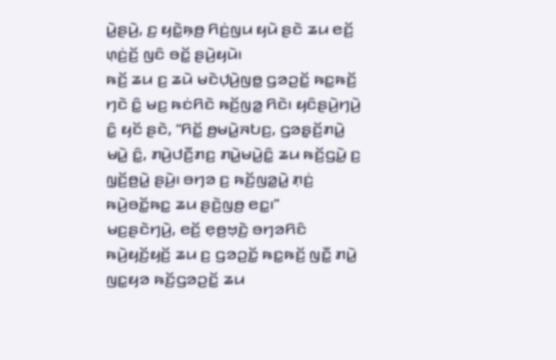ꤣꤧ꤭ꤔꤣꤧ꤬, ꤢ꤬ ꤟꤢꤧ꤭ꤒ꤫ꤥ꤬ ꤖꤢꤦ꤬ꤜꤣ ꤟꤣꤧ ꤔꤢꤧ ꤘꤣ ꤕꤢꤩ꤬ ꤛ꤫ꤢꤦ꤬ꤢꤩ꤬ ꤜꤢꤨ ꤋꤢꤩ꤭ ꤔꤣꤧ꤬ꤟꤣꤧ꤯
ꤒꤢꤩ꤬ ꤘꤣ ꤢ꤬ ꤘꤣꤧ ꤗꤢꤧꤓ꤫ꤣꤧ꤬ꤜꤥ꤭ ꤞꤤꤑꤢꤩ꤭ ꤒꤢ꤭ꤒꤢꤩ꤬ ꤚꤢꤧ ꤢꤨ꤭ ꤗꤢ꤬ ꤒꤢꤦꤖꤢꤧ ꤒꤢꤩ꤬ꤜꤤ꤭ ꤖꤢꤧ꤯ ꤟꤢꤨꤔꤣꤧ꤬ꤚꤣꤧ꤬ ꤢꤨ꤭ ꤟꤢꤩ ꤔꤢꤧ, “ꤖꤢꤩ꤭ ꤥ꤬ꤗꤣꤧ꤭ꤏꤝꤢ꤬, ꤞꤤꤔ꤫ꤢꤩ꤬ꤊꤣꤧ꤭ ꤗꤣꤧ꤭ ꤢꤨ꤭, ꤊꤣꤧ꤬ꤓꤢꤪ꤬ꤊꤢ꤬ ꤊꤣꤧ꤭ꤗꤣꤧ꤭ꤢꤨ꤭ ꤘꤣ ꤒꤢꤩ꤬ꤞꤣꤧ꤭ ꤢ꤬ ꤜ꤫ꤢꤩ꤬ꤥ꤬ꤣꤧ꤭ ꤔꤣꤧ꤬꤯ ꤋꤚꤤ ꤢ꤬ ꤒꤢꤩ꤬ꤜꤤ꤭ꤣꤧ꤭ ꤊ꤫ꤢꤦ꤬ ꤒꤣꤧ꤬ꤋꤢꤩ꤭ꤒꤢ꤭ ꤘꤣ ꤔꤢꤧ꤬ꤜꤥ꤬ ꤕꤢ꤭꤯”
ꤗꤢ꤬ꤔꤢꤧꤚꤣꤧ꤬, ꤕꤢꤩ꤬ ꤕ꤫ꤥ꤬ꤠ꤫ꤢꤧ꤬ ꤋꤚꤤꤖꤢꤨ ꤒꤣꤧ꤬ꤟꤢꤩ꤬ꤟꤢꤩ꤬ ꤘꤣ ꤢ꤬ ꤞꤤꤑꤢꤩ꤭ ꤒꤢ꤭ꤒꤢꤩ꤬ ꤜꤢꤪ꤭ ꤊꤣꤧ꤭ ꤜꤢ꤭ꤟꤤ ꤒꤢꤩ꤬ꤞꤤꤑꤢꤩ꤭ ꤘꤣ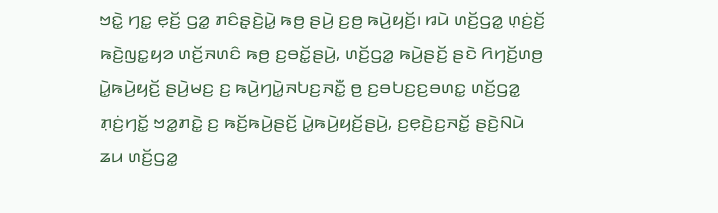ꤠꤢꤧ꤭ ꤚꤢ꤭ ꤕ꤫ꤢꤩ꤬ ꤞꤤ꤭ ꤊꤢꤨꤔ꤫ꤢꤧ꤬ꤣꤧ꤭ ꤒꤥ꤬ ꤔꤣꤧ꤬ ꤢ꤬ꤥ꤬ ꤒꤣꤧ꤬ꤟꤢꤩ꤬꤯ ꤙꤣꤧ ꤛꤢꤩ꤬ꤞꤤ꤭ ꤛ꤫ꤢꤦ꤬ꤢꤩ꤬ ꤒꤢꤧ꤬ꤜꤢ꤭ꤟꤤ ꤛꤢꤩ꤬ꤏꤛꤢꤨ ꤒꤥ꤬ ꤢ꤬ꤋꤢꤩ꤭ꤔꤣꤧ꤬, ꤛꤢꤩ꤬ꤞꤤ꤭ ꤒꤣꤧ꤬ꤔꤢꤩ꤬ ꤔꤢꤧ ꤖꤚꤢꤩ꤬ꤛꤥ꤬ ꤣꤧ꤭ꤒꤣꤧ꤬ꤟꤢꤩ꤬ ꤔꤣꤧ꤬ꤗꤢ꤬ ꤢ꤬ ꤒꤣꤧ꤬ꤚꤣꤧ꤭ꤏꤝꤢ꤬ꤏꤢꤪ꤭ ꤥ꤬ ꤢ꤬ꤋꤝꤢ꤬ꤢ꤬ꤋꤛꤢ꤭ ꤛꤢꤩ꤬ꤞꤤ꤭ ꤊ꤫ꤢꤦ꤬ꤚꤢꤩ꤭ ꤠꤤ꤭ꤊꤢꤧ꤭ ꤢ꤬ ꤒꤢꤩ꤬ꤒꤣꤧ꤬ꤔꤢꤩ꤬ ꤣꤧ꤭ꤒꤣꤧ꤬ꤟꤢꤩ꤬ꤔꤣꤧ꤬, ꤢ꤬ꤕ꤫ꤢꤧ꤬ꤢ꤬ꤏꤢꤩ꤭ ꤔꤢꤧ꤬ꤡꤣꤧ ꤘꤣ ꤛꤢꤩ꤬ꤞꤤ꤭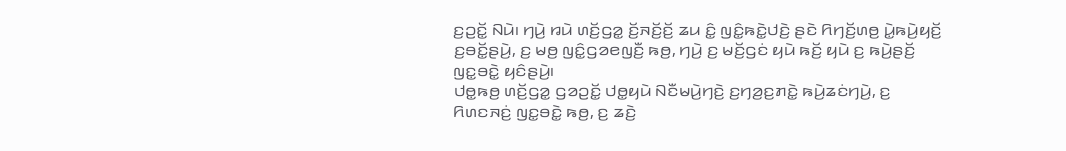ꤢ꤬ꤑꤢꤩ꤭ ꤡꤣꤧ꤯ ꤚꤣꤧ꤬ ꤙꤣꤧ ꤛꤢꤩ꤬ꤞꤤ꤭ ꤢꤩ꤬ꤏꤢꤩ꤬ꤢꤩ꤬ ꤘꤣ ꤢꤨ꤭ ꤜꤢꤨ꤭ꤒꤢꤧ꤭ꤓꤢꤧ꤬ ꤔꤢꤧ ꤖꤚꤢꤩ꤬ꤛꤥ꤬ ꤣꤧ꤭ꤒꤣꤧ꤬ꤟꤢꤩ꤬ ꤢ꤬ꤋꤢꤩ꤭ꤔꤣꤧ꤬, ꤢ꤬ ꤗꤥ꤬ ꤜꤢꤨ꤭ꤞꤤꤕꤜꤢꤪ꤬ ꤒꤥ꤬, ꤚꤣꤧ꤬ ꤢ꤬ ꤗꤢꤩ꤬ꤞꤢꤦ ꤟꤣꤧ ꤒꤢꤩ꤬ ꤟꤣꤧ ꤢ꤬ ꤒꤣꤧ꤬ꤔꤢꤩ꤬ ꤜꤢ꤭ꤋꤢꤧ꤭ ꤟꤢꤨꤔꤣꤧ꤬꤯
ꤓꤥ꤭ꤒꤥ꤬ ꤛꤢꤩ꤬ꤞꤤ꤭ ꤞꤤꤑꤢꤩ꤭ ꤓꤥ꤭ꤟꤣꤧ ꤡꤢꤪꤗꤣꤧ꤬ꤚꤢꤧ꤬ ꤢ꤬ꤚꤤ꤬ꤢ꤬ꤊꤢꤧ꤭ ꤒꤣꤧ꤬ꤘꤢꤦꤚꤣꤧ꤬, ꤢ꤬ ꤖꤛꤢꤏꤢꤦ꤬ ꤜꤢ꤭ꤋꤢꤧ꤭ ꤒꤥ꤬, ꤢ꤬ ꤘꤢꤧ꤬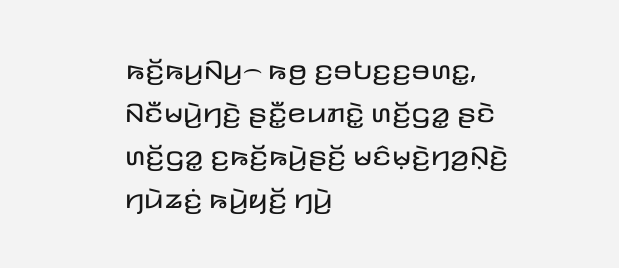ꤒꤢꤩ꤬ꤒꤣ꤬ꤡꤣ꤬꤮ ꤒꤥ꤬ ꤢ꤬ꤋꤝꤢ꤬ꤢ꤬ꤋꤛꤢ꤭, ꤡꤢꤪꤗꤣꤧ꤬ꤚꤢꤧ꤬ ꤔꤢꤪ꤭ꤕꤣꤊꤢꤧ꤭ ꤛꤢꤩ꤬ꤞꤤ꤭ ꤔꤢꤧ ꤛꤢꤩ꤬ꤞꤤ꤭ ꤢ꤬ꤒꤢꤩ꤬ꤒꤣꤧ꤬ꤔꤢꤩ꤬ ꤗꤢꤨꤗ꤫ꤢꤧ꤬ꤚꤤ꤬ꤡ꤫ꤢꤧ꤬ ꤚꤣꤧꤘꤢꤦ꤬ ꤒꤣꤧ꤬ꤟꤢꤩ꤬ ꤚꤣꤧ꤬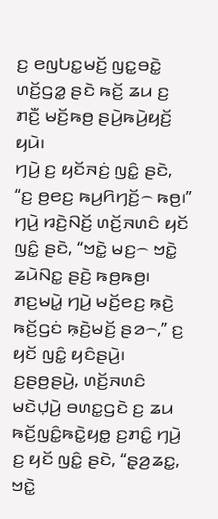ꤢ꤬ ꤕꤜꤝꤢ꤭ꤗꤢꤩ꤬ ꤜꤢ꤭ꤋꤢꤧ꤭ ꤛꤢꤩ꤬ꤞꤤ꤭ ꤔꤢꤧ ꤒꤢꤩ꤬ ꤘꤣ ꤢ꤬ ꤊꤢꤪ꤬ ꤗꤢꤩ꤬ꤒꤥ꤬ ꤔꤣꤧ꤬ꤒꤣꤧ꤬ꤟꤢꤩ꤬ ꤟꤣꤧ꤯
ꤚꤣꤧ꤬ ꤢ꤬ ꤟꤢꤩꤏꤢꤦ꤬ ꤜꤢꤨ꤭ ꤔꤢꤧ, “ꤢ꤬ ꤥ꤬ꤕꤢ꤬ ꤒꤣ꤬ꤖꤚꤢꤩ꤬꤮ ꤒꤥ꤬꤯” ꤚꤣꤧ꤬ ꤙꤢꤧ꤬ꤡꤢꤩ꤬ ꤛꤢꤩ꤬ꤏꤛꤢꤨ ꤟꤢꤩ ꤜꤢꤨ꤭ ꤔꤢꤧ, “ꤠꤢꤧ꤭ ꤗꤢ꤬꤮ ꤠꤢꤧ꤭ ꤘꤣꤧꤡꤢ꤭ ꤔꤢꤧ꤬ ꤒꤥ꤬ꤒꤥ꤬꤯ ꤊꤢ꤬ꤗꤣꤧ꤭ ꤚꤣꤧ꤬ ꤗꤢꤩ꤬ꤕꤢ꤬ ꤒ꤫ꤢꤧ꤬ ꤒꤢꤩ꤬ꤞꤢꤦ ꤒ꤫ꤢꤧ꤬ꤗꤢꤩ꤬ ꤔꤤ꤮,” ꤢ꤬ ꤟꤢꤩ ꤜꤢꤨ꤭ ꤟꤢꤨꤔꤣꤧ꤬꤯
ꤢ꤬ꤔꤥ꤬ꤔꤣꤧ꤬, ꤛꤢꤩ꤬ꤏꤛꤢꤨ ꤗꤢꤧꤓ꤫ꤣꤧ꤬ ꤋꤛꤢ꤭ꤞꤢꤧ ꤢ꤬ ꤘꤣ ꤒꤢꤩ꤬ꤜꤢꤨ꤭ꤒꤢꤧ꤭ꤟꤥ꤭ ꤢ꤬ꤊꤢꤨ꤭ ꤚꤣꤧ꤬ ꤢ꤬ ꤟꤢꤩ ꤜꤢꤨ꤭ ꤔꤢꤧ, “ꤔ꤫ꤤ꤬ꤘꤢ꤭, ꤠꤢꤧ꤭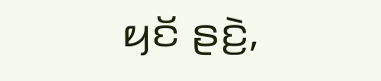ꤟꤢꤩ ꤔꤢꤧ꤬,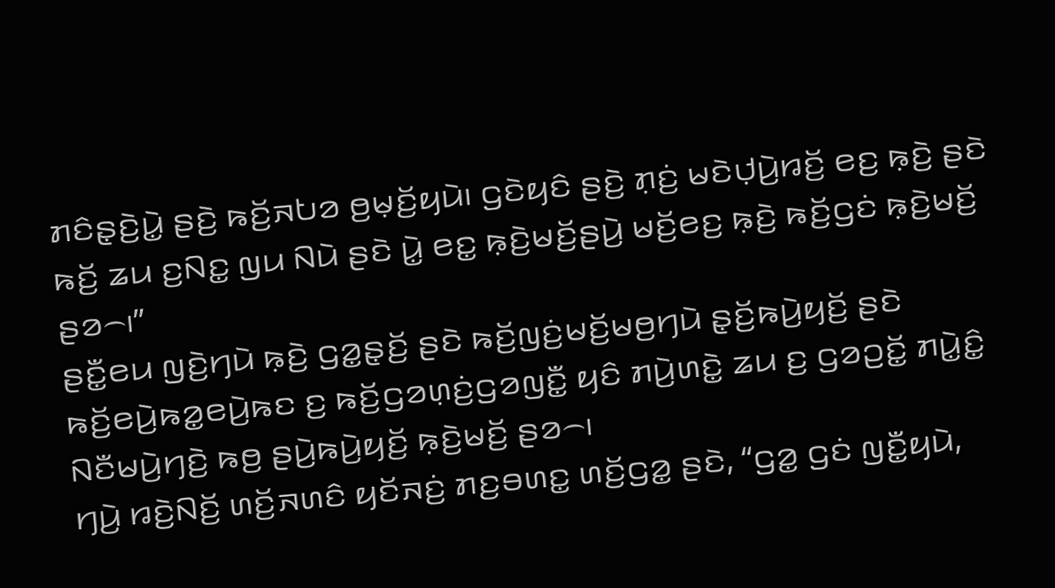ꤊꤢꤨꤔ꤫ꤢꤧ꤬ꤣꤧ꤭ ꤔꤢꤧ꤬ ꤒꤢꤩ꤬ꤏꤝꤤ ꤥ꤬ꤗ꤫ꤢꤩ꤬ꤟꤣꤧ꤯ ꤞꤢꤧꤟꤢꤨ ꤔꤢꤧ꤬ ꤊ꤫ꤢꤦ꤬ ꤗꤢꤧꤓ꤫ꤣꤧ꤬ꤙꤢꤩ꤬ ꤕꤢ꤬ ꤒ꤫ꤢꤧ꤬ ꤔꤢꤧ ꤒꤢꤩ꤬ ꤘꤣ ꤢ꤬ꤡꤢ꤭ ꤜꤣ ꤡꤣꤧ ꤔꤢꤧ ꤣꤧ꤭ ꤕꤢ꤭ ꤒ꤫ꤢꤧ꤬ꤗꤢꤩ꤬ꤔꤣꤧ꤬ ꤗꤢꤩ꤬ꤕꤢ꤬ ꤒ꤫ꤢꤧ꤬ ꤒꤢꤩ꤬ꤞꤢꤦ ꤒ꤫ꤢꤧ꤬ꤗꤢꤩ꤬ ꤔꤤ꤮꤯”
ꤔꤢꤪ꤭ꤕꤣ ꤜꤢꤧ꤬ꤚꤣꤧ ꤒ꤫ꤢꤧ꤬ ꤞꤤ꤭ꤔ꤫ꤢꤩ꤬ ꤔꤢꤧ ꤒꤢꤩ꤬ꤜꤢꤦ꤬ꤗꤢꤩ꤬ꤗꤥ꤬ꤚꤣꤧ ꤔ꤫ꤢꤩ꤬ꤒꤣꤧ꤬ꤟꤢꤩ꤬ ꤔꤢꤧ ꤒꤢꤩ꤬ꤕꤣꤧ꤬ꤒꤤ꤭ꤕꤣꤧ꤬ꤒꤢ ꤢ꤬ ꤒꤢꤩ꤬ꤞꤤꤛ꤫ꤢꤦ꤬ꤞꤤꤜꤢꤪ꤭ ꤟꤢꤨ ꤊꤣꤧ꤬ꤛꤢꤧ꤭ ꤘꤣ ꤢ꤬ ꤞꤤꤑꤢꤩ꤭ ꤊꤣꤧ꤭ꤢꤨ꤭ ꤡꤢꤪꤗꤣꤧ꤬ꤚꤢꤧ꤬ ꤒꤥ꤬ ꤔꤣꤧ꤬ꤒꤣꤧ꤬ꤟꤢꤩ꤬ ꤒ꤫ꤢꤧ꤬ꤗꤢꤩ꤬ ꤔꤤ꤮꤯
ꤚꤣꤧ꤬ ꤙꤢꤧ꤬ꤡꤢꤩ꤬ ꤛꤢꤩ꤬ꤏꤛꤢꤨ ꤟꤢꤩꤏꤢꤦ꤬ ꤊꤢ꤬ꤋꤛꤢ꤭ ꤛꤢꤩ꤬ꤞꤤ꤭ ꤔꤢꤧ, “ꤞꤤ꤭ ꤞꤢꤦ ꤜꤢꤪ꤭ꤟꤣꤧ,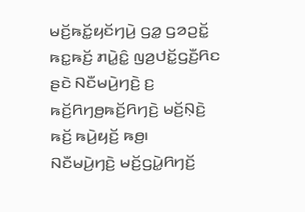ꤗꤢꤩ꤬ꤒꤢꤩ꤭ꤟꤢꤩꤚꤣꤧ꤬ ꤞꤤ꤭ ꤞꤤꤑꤢꤩ꤭ ꤒꤢ꤭ꤒꤢꤩ꤬ ꤊꤣꤧ꤭ꤢꤨ꤭ ꤜꤤ꤬ꤓꤢꤩ꤭ꤞꤢꤪ꤬ꤖꤢ ꤔꤢꤧ ꤡꤢꤪꤗꤣꤧ꤬ꤚꤢꤧ꤬ ꤢ꤬ ꤒꤢꤩ꤬ꤖꤚꤥ꤬ꤒꤢꤩ꤬ꤖꤚꤢꤧ꤬ ꤗꤢꤩ꤬ꤡ꤫ꤢꤧ꤬ ꤒꤢꤩ꤬ ꤒꤣꤧ꤬ꤟꤢꤩ꤬ ꤒꤥ꤬꤯
ꤡꤢꤪꤗꤣꤧ꤬ꤚꤢꤧ꤬ ꤗꤢꤩ꤬ꤞꤣꤧ꤭ꤖꤚꤢꤩ꤬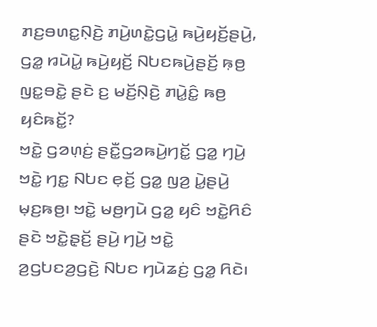ꤊꤢ꤬ꤋꤛꤢ꤭ꤡ꤫ꤢꤧ꤬ ꤊꤣꤧ꤬ꤛꤢꤧ꤭ꤞꤣꤧ꤭ ꤒꤣꤧ꤬ꤟꤢꤩ꤬ꤔꤣꤧ꤬, ꤞꤤ꤭ ꤙꤣꤧꤣꤧ꤭ ꤒꤣꤧ꤬ꤟꤢꤩ꤬ ꤡꤝꤢꤒꤣꤧ꤬ꤔꤢꤩ꤬ ꤒ꤫ꤥ꤬ ꤜꤢ꤭ꤋꤢꤧ꤭ ꤔꤢꤧ ꤢ꤬ ꤗꤢꤩ꤬ꤡ꤫ꤢꤧ꤬ ꤊꤣꤧ꤭ꤢꤨ꤭ ꤒꤥ꤬ ꤟꤢꤨꤒꤢꤩ꤭?
ꤠꤢꤧ꤭ ꤞꤤꤛ꤫ꤢꤦ꤬ ꤔꤢꤪ꤭ꤞꤤꤒꤣꤧ꤬ꤚꤢꤩ꤭ ꤞꤤ꤭ ꤚꤣꤧ꤬ ꤠꤢꤧ꤭ ꤚꤢ꤭ ꤡꤝꤢ ꤕ꤫ꤢꤩ꤬ ꤞꤤ꤭ ꤜꤤ꤬ ꤣꤧ꤭ꤔꤣꤧ꤬ ꤗ꤫ꤢ꤬ꤒꤥ꤬꤯ ꤠꤢꤧ꤭ ꤗꤥ꤬ꤚꤣꤧ ꤞꤤ꤭ ꤟꤢꤨ ꤠꤢꤧ꤭ꤖꤢꤨ ꤔꤢꤧ ꤠꤢꤧ꤭ꤔ꤫ꤢꤩ꤬ ꤔꤣꤧ꤬ ꤚꤣꤧ꤬ ꤠꤢꤧ꤭ ꤤ꤬ꤞꤝꤢꤤ꤬ꤞꤢꤧ꤬ ꤡꤝꤢ ꤚꤣꤧꤘꤢꤦ꤬ ꤞꤤ꤭ ꤖꤢꤧ꤯